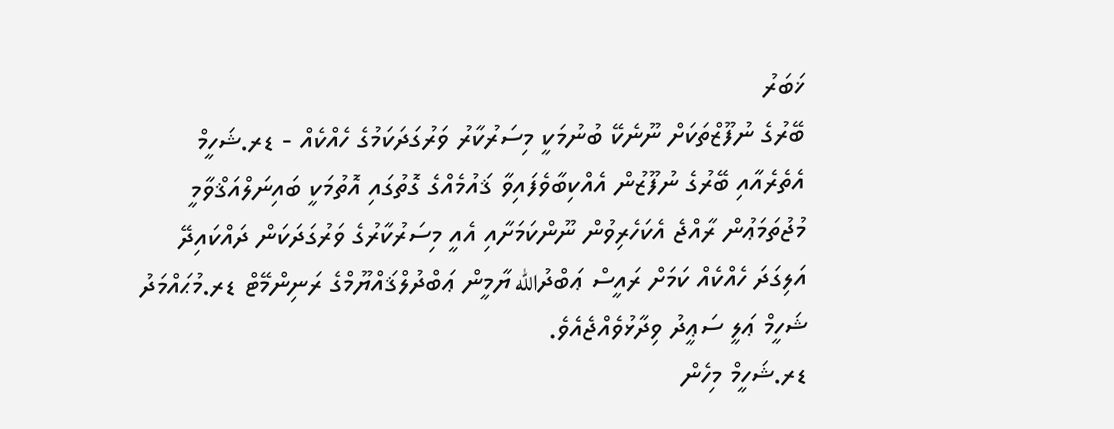ޚަބަރު
ބޭރުގެ ނުފޫޒްތަކަށް ނޫނެކޭ ބުނުމަކީ މިސަރުކާރު ވަރުގަދަކަމުގެ ހެއްކެއް - ޑރ.ޝަހީމް
އެތެރެއާއި ބޭރުގެ ނުފޫޒުން އެއްކިބާވެފައިވާ ޤައުމެއްގެ ގޮތުގައި އޮތުމަކީ ބައިނަލްއަޤްވާމީ މުޖުތަމަޢުން ރާއްޖެ އެކަހެރިވުން ނޫންކަމަށާއި އެއީ މިސަރުކާރުގެ ވަރުގަދަކަން ދައްކައިދޭ އަލިގަދަ ހެއްކެއް ކަމަށް ރައީސް ޢަބްދުالله ޔާމީން ޢަބްދުލްޤައްޔޫމްގެ ރަނިންމޭޓް ޑރ.މުޙައްމަދު ޝަހީމް ޢަލީ ސަޢީދު ވިދާޅުވެއްޖެއެވެ.
ޑރ.ޝަހީމް މިހެން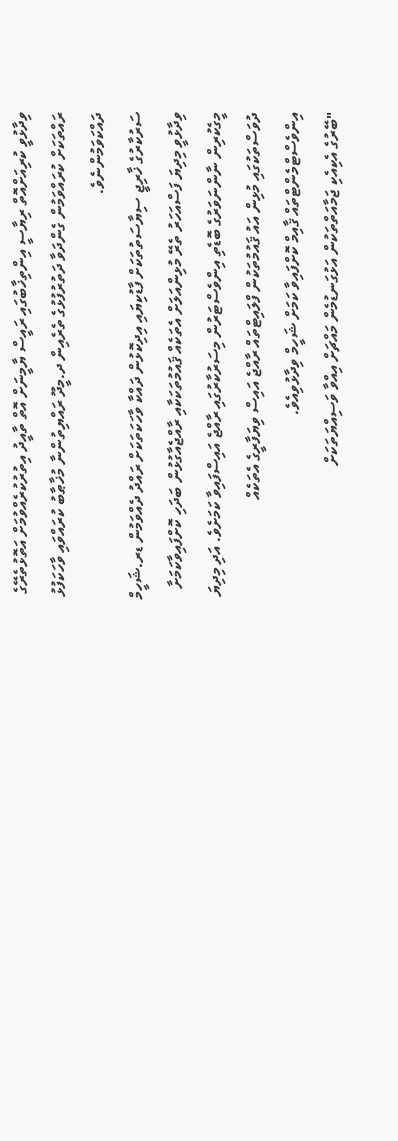ވިދާޅުވީ ކުރިއަށްއޮތް ރިޔާސީ އިންތިޚާބުގައި ރައީސް ޔާމީނަށް އޮތް ތާއީދު އިތުރުކުރެއްވުމަށް އަތޮޅުތެރޭގެ ރައްތަކަށް ކުރައްވަމުން ގެންދަވާ ދަތުރުފުޅުގެ ތެރެއިން ދ.މީދޫ ރައްޔިތުންނާ މުޚާޠާބު ކުރައްވައި ވާހަކަފުޅު ދައްކަވަމުންނެވެ.
ސަރުކާރުގެ ޚާރިޖީ ސިޔާސަތުތަކަށް ފާޑުކިޔައި އިދިކޮޅުން ދައްކާ ވާހަކަތަކަށް ރައްދު ދެއްވަމުން ޑރ.ޝަހީމް ވިދާޅުވީ މިދިޔަ ފަސްއަހަރު ތެރޭ މުޅިންއަލަށް އެތަކެއް ޤައުމުތަކަކާއި ރާއްޖެއާގުޅުން ބަދަހި ކޮށްފައިވާކަމަށާ މީގެކުރިން ނާންނަވަރުގެ ބޮޑެތި އިންވެސްޓަރުން މިސަރުކާރުގައި ރާއްޖެ އައިސްފައިވާ ކަމަށެވެ. އަދި މިދިޔަ ދުވަސްތަކުގައި މުޅިން އައު ޤައުމުތަކުން ފްލައިޓްތައް ރާއްޖެ އައިސް ވިޔަފާރީގެ އެތަކެއް އިންވެސްޓްމެންޓްތައް ޤާއިމް ކޮށްފައިވާ ކަމަށް ޝަހީމް ވިދާޅުވިއެވެ.
"ބޭރުގެ އެކިއެކި ޖަމާއަތްތަކުން އަޅުގަނޑުމެން މައްޗަށް އިއްވާ ވަސިއްޔަތަކަށް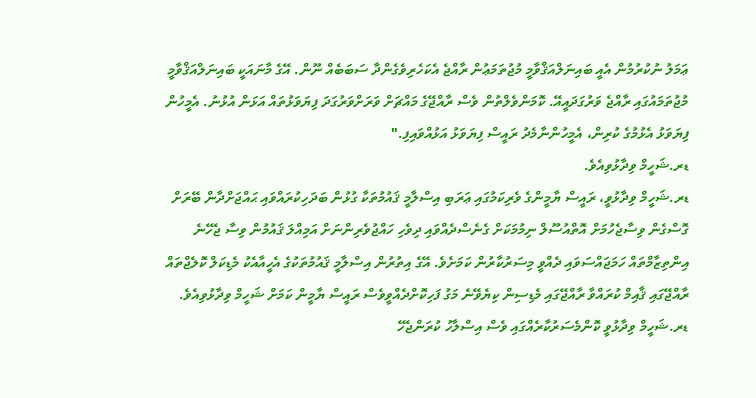ޢަމަލު ނުކުރުމުން އެއީ ބައިނަލްއަޤްވާމީ މުޖުތަމަޢުން ރާއްޖެ އެކަހެރިވެގެންދާ ސަބަބެއް ނޫން. އޭގެ މާނައަކީ ބައިނަލްއަޤްވާމީ މުޖުތަމައުގައި ރާއްޖެ ވަރުގަދައީއޭ. ކޮމަންވެލްތުން ވެސް ރާއްޖޭގެ މައްޗަށް ވަރަށްވަރުގަދަ ފިޔަވަޅުތައް އަޅަން އުޅުނު. އެމީހުން ފިޔަވަޅު އެޅުމުގެ ކުރިން، އެމީހުންނާމެދު ރައީސް ފިޔަވަޅު އަޅުއްވައިފި."
ޑރ.ޝަހީމް ވިދާޅުވިއެވެ.
ޑރ.ޝަހީމް ވިދާޅުވީ، ރައީސް ޔާމީންގެ ވެރިކަމުގައި ޢަރަބި އިސްލާމީ ޤައުމުތަކާ ގުޅުން ބަދަހިކުރައްވައި ޙައްޖަށްދާން ބޭރަށް ގޮސްގެން ވިސާޖެހުމަށް އޮތްއުސޫލް ނިމުމަކަށް ގެނެސްދެއްވައި ދިވެހި ހައްޖުވެރިންނަށް އަމިއްލަ ޤައުމުން ވިސާ ޖެހޭނެ އިންތިޒާމްތައް ހަމަޖައްސަވައި ދެއްވީ މިސަރުކާރުން ކަމަށެވެ. އޭގެ އިތުރުން އިސްލާމީ ޤައުމުތަކުގެ އެހީއާއެކު މެޑިކަލް ކޮލެޖްތައް ރާއްޖޭގައި ޤާއިމް ކުރައްވާ ރާއްޖޭގައި މެޑިސިން ކިޔެވޭނެ މަގު ފަހިކޮށްދެއްވީވެސް ރައީސް ޔާމީން ކަމަށް ޝަހީމް ވިދާޅުވިއެވެ.
ޑރ.ޝަހީމް ވިދާޅުވީ ކޮންމެސަރުކާރެއްގައި ވެސް އިސްލާހު ކުރަންޖެހޭ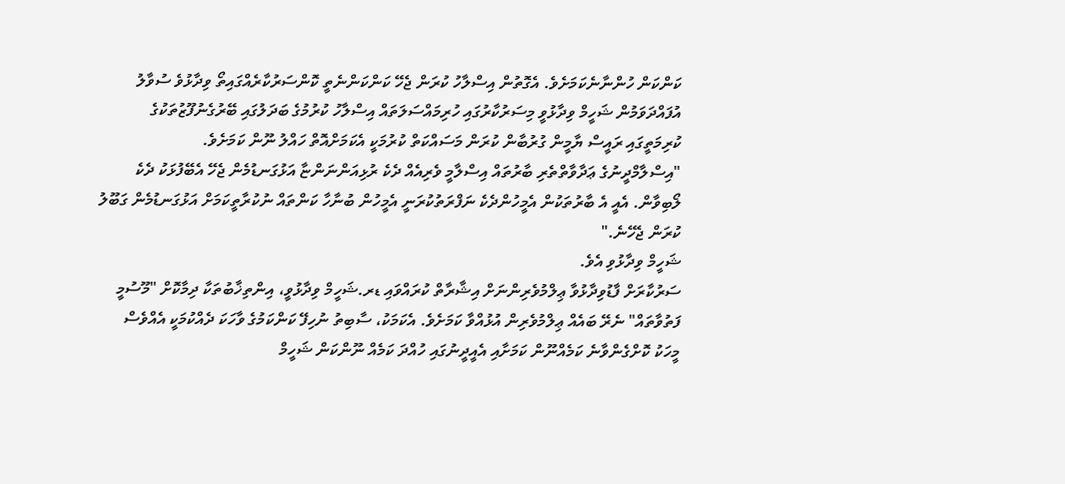ކަންކަން ހުންނާނެކަމަށެވެ. އެގޮތުން އިސްލާހު ކުރަން ޖެހޭ ކަންކަންނެތީ ކޮންސަރުކާރެއްގައިތޯ ވިދާޅުވެ ސުވާލު އުފައްދަވަމުން ޝަހީމް ވިދާޅުވީ މިސަރުކާރުގައި ހުރިމައްސަލަތައް އިސްލާހު ކުރުމުގެ ބަދަލުގައި ބޭރުގެނުފޫޒުތަކުގެ ކުރިމަތީގައި ރައީސް ޔާމީން ގުރުބާން ކުރަން މަސައްކަތް ކުރުމަކީ އެކަމަށްއޮތް ހައްލު ނޫން ކަމަށެވެ.
"އިސްލާމްދީނުގެ ޢަދާވާތްތެރި ބާރުތައް އިސްލާމީ ވެރިއެއް ދެކެ ރުޅިއަންނަންޏާ އަޅުގަނޑުމެން ޖެހޭ އެބޭފުޅަކު ދެކެ ލޯބިވާން. އެއީ އެ ބާރުތަކުން އެމީހުންދެކެ ނަފްރަތުކުރަނީ އެމީހުން ބުނާހާ ކަންތައް ނުކުރާތީކަމަށް އަޅުގަނޑުމެން ގަބޫލު ކުރަން ޖެހޭނެ."
ޝަހީމް ވިދާޅުވި އެވެ.
ސަރުކާރަށް ފާޑުވިދާޅުވާ ޢިލްމުވެރިންނަށް އިޝާރާތް ކުރައްވައި ޑރ.ޝަހީމް ވިދާޅުވީ، އިންތިޚާބުތަކާ ދިމާކޮށް "މޫސުމީ ފަތުވާތައް" ނެރޭ ބައެއް ޢިލްމުވެރިން އުޅުއްވާ ކަމަށެވެ. އެކަމަކު، ސާބިތު ނުހިފޭ ކަންކަމުގެ ވާހަކަ ދެއްކުމަކީ އެއްވެސް މީހަކު ކޮށްގެންވާނެ ކަމެއްނޫން ކަމަށާއި އެއީދީނުގައި ހުއްދަ ކަމެއް ނޫންކަން ޝަހީމް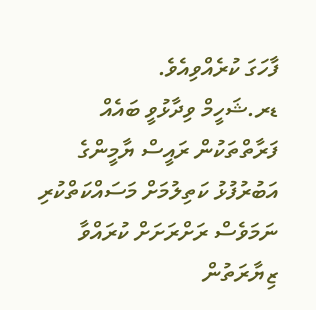ފާހަގަ ކުރެއްވިއެވެ.
ޑރ.ޝަހީމް ވިދާޅުވީ ބައެއް ފަރާތްތަކުން ރައީސް ޔާމީންގެ އަބުރުފުޅު ކަތިލުމަށް މަސައްކަތްކުރި ނަމަވެސް ރަށްރަށަށް ކުރައްވާ ޒިޔާރަތުން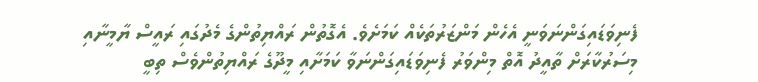ފެނިވަޑައިގަންނަވަނީ އެހެން މަންޒަރުތަކެއް ކަމަށެވެ. އެގޮތުން ރައްޔިތުންގެ މެދުގައި ރައީސް ޔާމީނާއި މިސަރުކާރަށް ތާއީދު އޮތް މިންވަރު ފެނިވަޑައިގަންނަވާ ކަމަށާއި މީދޫގެ ރައްޔިތުންވެސް ތިބީ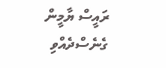ރައީސް ޔާމީން ގެނެސްދެއްވި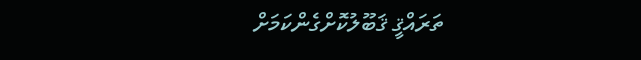ތަރައްޤީ ޤަބޫލުކޮށްގެންކަމަށް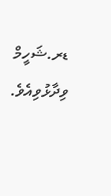ޑރ.ޝަހީމް ވިދާޅުވިއެވެ.